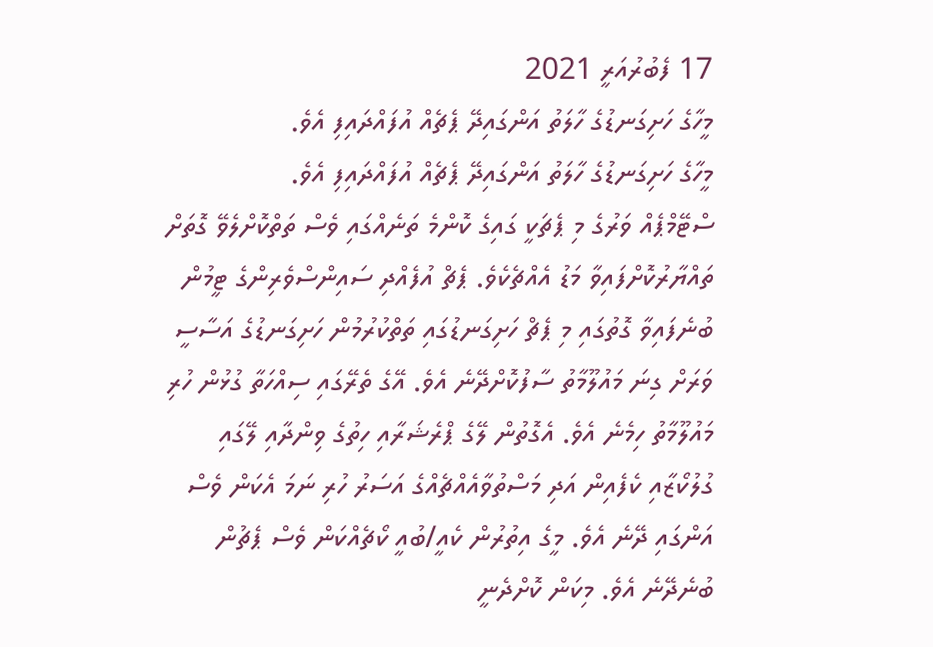17 ފެބުރުއަރީ 2021
މީހާގެ ހަށިގަނޑުގެ ހާލަތު އަންގައިދޭ ޕެޗެއް އުފައްދައިފި އެވެ.
މީހާގެ ހަށިގަނޑުގެ ހާލަތު އަންގައިދޭ ޕެޗެއް އުފައްދައިފި އެވެ.
ސްޓޭމްޕެއް ވަރުގެ މި ޕެޗަކީ ގައިގެ ކޮންމެ ތަނެއްގައި ވެސް ތަތްކޮށްލެވޭ ގޮތަށް ތައްޔާރުކޮށްފައިވާ މަޑު އެއްޗެކެވެ. ޕެޗް އުފެއްދި ސައިންސްވެރިންގެ ޓީމުން ބުނެފައިވާ ގޮތުގައި މި ޕެޗް ހަށިގަނޑުގައި ތަތްކުރުމުން ހަށިގަނޑުގެ އަސާސީ ވަރަށް ގިނަ މައުލޫމާތު ސާފުކޮށްދޭނެ އެވެ. އޭގެ ތެރޭގައި ސިއްހަތާ ގުޅުން ހުރި މައުލޫމާތު ހިމެނެ އެވެ. އެގޮތުން ލޭގެ ޕްރެޝަރާއި ހިތުގެ ވިންދާއި ލޭގައި ގުލުކޯޒާއި ކެފެއިން އަދި މަސްތުވާއެއްޗެއްގެ އަސަރު ހުރި ނަމަ އެކަން ވެސް އަންގައި ދޭނެ އެވެ. މީގެ އިތުރުން ކެއީ/ބުއީ ކޯޗެއްކަން ވެސް ޕެޗުން ބުނެދޭނެ އެވެ. މިކަން ކޮށްދެނީ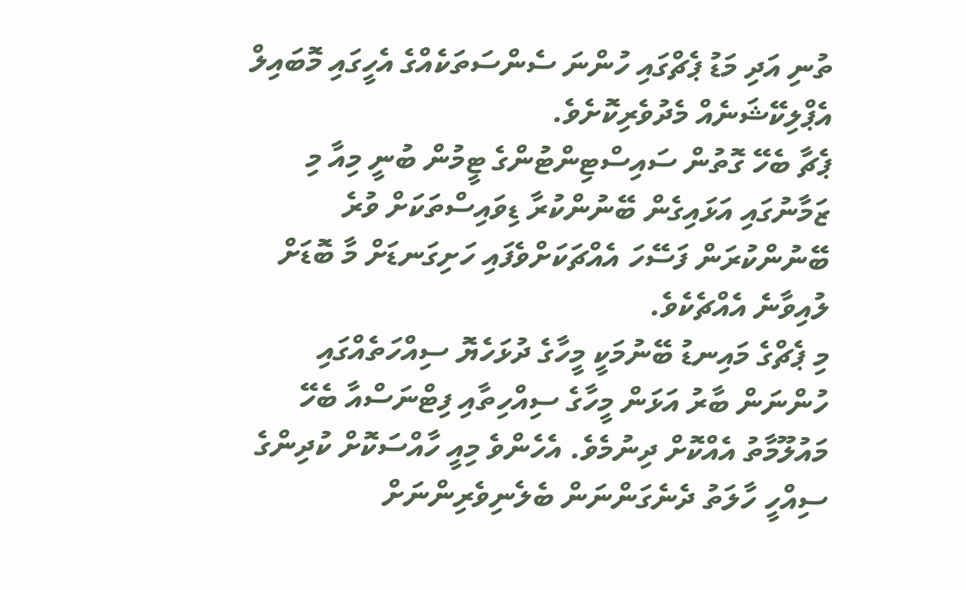ތުނި އަދި މަޑު ޕެޗްގައި ހުންނަ ސެންސަތަކެއްގެ އެހީގައި މޮބައިލް އެޕްލިކޭޝަނެއް މެދުވެރިކޮށެވެ.
ޕެޗާ ބެހޭ ގޮތުން ސައިސްޓިންޓުންގެ ޓީމުން ބުނީ މިއާ މި ޒަމާނުގައި އަޅައިގެން ބޭނުންކުރާ ޑިވައިސްތަކަށް ވުރެ ބޭނުންކުރަން ފަސޭހަ އެއްޗަކަށްވެފައި ހަށިގަނޑަށް މާ ބޮޑަށް ލުއިވާނެ އެއްޗެކެވެ.
މި ޕެޗްގެ މައިނޑު ބޭނުމަކީ މީހާގެ ދުޅަހެޔޮ ސިއްހަތެއްގައި ހުންނަން ބާރު އަޅަން މީހާގެ ސިއްހިތާއި ފިޓްނަސްއާ ބެހޭ މައުލޫމާތު އެއްކޮށް ދިނުމެވެ. އެހެންވެ މިއީ ހާއްސަކޮށް ކުދިންގެ ސިއްހީ ހާލަތު ދެނެގަންނަން ބެލެނިވެރިންނަށް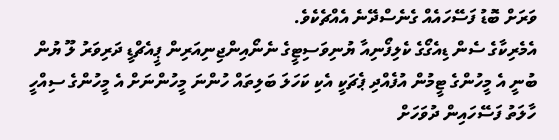ވަރަށް ބޮޑު ފަސޭހައެއް ގެނެސްދޭނެ އެއްޗެކެވެ.
އެމެރިކާގެ ސެން ޑިއެގޯގެ ކެލިފޯނިއާ ޔުނިވަސިޓީގެ ނެނޯއިންޖިނިއަރިން ޕީއެޗްޑީ ދަރިވަރު ލޫ ޔުން ބުނީ އެ މީހުންގެ ޓީމުން އުފެއްދި ޕެޗަކީ އެކި ކަހަލަ ބަލިތައް ހުންނަ މީހުންނަށް އެ މީހުންގެ ސިއްހީ ހާލަތު ފަސޭހައިން ދުވަހަށް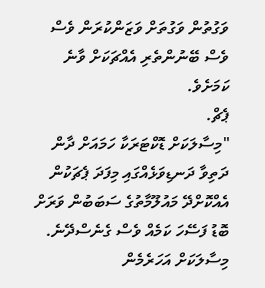ވަގުތުން ވަގުތަށް ވަޒަންކުރަން ވެސް ވެސް ބޭނުންތެރި އެއްޗަކަށް ވާނެ ކަމަށެވެ.
ޕެޗް.
"މިސާލަކަށް ޑޮކްޓަރަކާ ހަމައަށް ދާން ދަތިވާ ދަނޑިވަޅެއްގައި މިފަދަ ޕެޗަކުން އެއްކޮށްދޭ މައުލޫމާތުގެ ސަބަބުން ވަރަށް ބޮޑު ފަސޭހަ ކަމެއް ވެސް ގެނެސްދޭނެ. މިސާލަކަށް އަހަރެމެން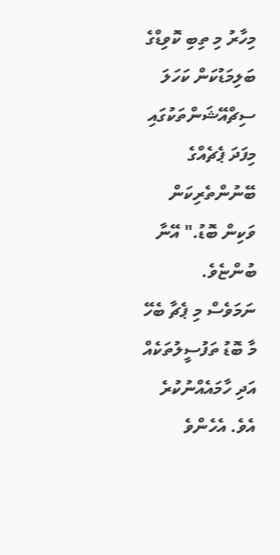މިހާރު މި ތިބި ކޮވިޑްގެ ބަލިމަޑުކަން ކަހަލަ ސިޗްއޭޝަންތަކުގައި މިފަދަ ޕެޗެއްގެ ބޭނުންތެރިކަން ވަކިން ބޮޑު." އޭނާ ބުންޏެވެ.
ނަމަވެސް މި ޕެޗާ ބެހޭ މާ ބޮޑު ތަފުސީލުތަކެއް އަދި ހާމައެއްނުކުރެ އެވެ. އެހެންވެ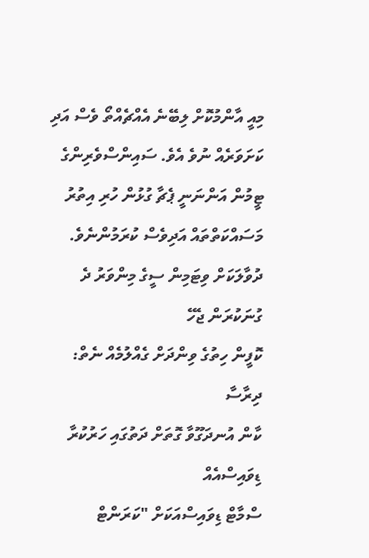މިއީ އާންމުކޮށް ލިބޭނެ އެއްޗެއްތޯ ވެސް އަދި ކަށަވަރެއް ނުވެ އެވެ. ސައިންސްވެރިންގެ ޓީމުން އަންނަނީ ޕެޗާ ގުޅުން ހުރި އިތުރު މަސައްކަތްތައް އަދިވެސް ކުރަމުންނެވެ.
ދުވާލަކަށް ވިޓަމިން ސީގެ މިންވަރު ދެ ގުނަކުރަން ޖެހޭ
ކޮފީން ހިތުގެ ވިންދަށް ގެއްލުމެއް ނެތް: ދިރާސާ
ކާން އުނދަގޫވާ ގޮތަށް ދަތުގައި ހަރުކުރާ ޑިވައިސްއެއް
ސްމާޓް ޑިވައިސްއަކަށް "ކަރަންޓް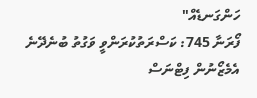ހަންގަނޑެއް"
ފޯރަނާ 745: ކަސްރަތުކުރަންވީ ވަގުތު ބުނެދޭނެ
އެމެޒޯނުން ފިޓްނަސް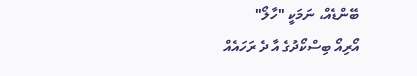ބޭންޑެއް، ނަމަކީ "ހާލޯ"
އޯރިއޯ ބިސްކޯދުގެ އާ ދެ ރަހައެއް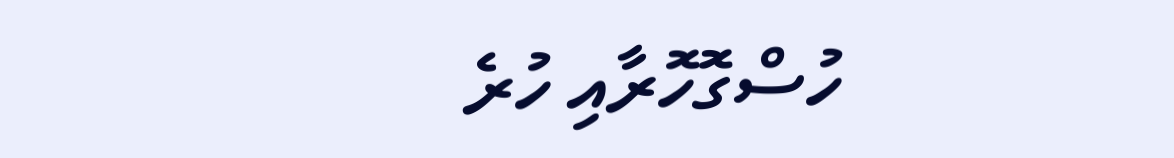ހުސްގޮހޮރާއި ހުރެ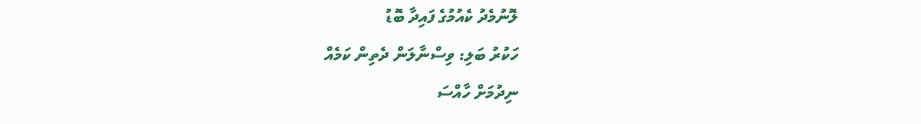ލޮނުމެދު ކެއުމުގެ ފައިދާ ބޮޑު
ހަކުރު ބަލި: ވިސްނާލަން ދެތިން ކަމެއް
ނިދުމަށް ހާއްސަ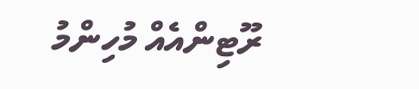ރޫޓިންއެއް މުހިންމު